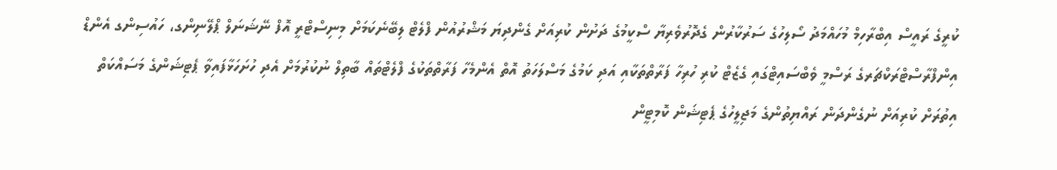ކުރީގެ ރައީސް އިބްރާހިމް މުހައްމަދު ސޯލިހުގެ ސަރުކާރުން ގެދޮރުވެރިޔާ ސްކީމުގެ ދަށުން ކުރިއަށް ގެންދިޔަ މަޝްރުއުން ފްލެޓް ލިބޭނެކަމަށް މިނިސްޓްރީ އޮފް ނޭޝަނަލް ޕްލޭނިންގ، ހައުސިންގ އެންޑް އިންފްރާސްޓްރަކްޗަރގެ ރަސްމީ ވެބްސައިޓްގައި ގެޒެޓް ކުރި ހުރިހާ ފަރާތްތަކާއި އަދި ކަމުގެ މަސްލަހަތު އޮތް އެންމެހާ ފަރާތްތަކުގެ ފްލެޓްތައް ބާތިލް ނުކުރުމަށް އެދި ހުށަހަޅާފައިވާ ޕެޓިޝަންގެ މަސައްކަތް އިތުރަށް ކުރިއަށް ނުގެންދަން ރައްޔިތުންގެ މަޖިލީހުގެ ޕެޓިޝަން ކޮމިޓީން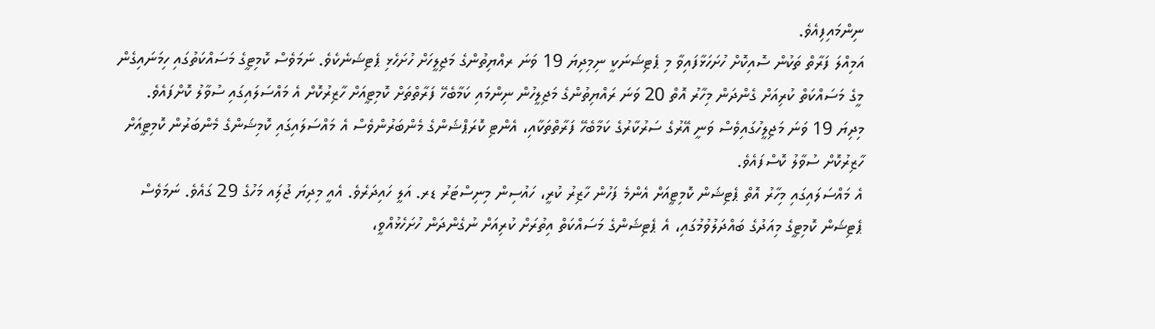ނިންމައިފިއެވެ.
އަމިއްލަ ފަރާތް ތަކުން ސޮއިކޮށް ހުށަހަޅާފައިވާ މި ޕެޓިޝަނަކީ ނިމިދިޔަ 19 ވަނަ ރއްޔިތުންގެ މަޖިލީހަށް ހުށަހެޅި ޕެޓިޝަނެކެވެ. ނަމަވެސް ކޮމިޓީގެ މަސައްކަތުގައި ހިމަނައިގެން މީގެ މަސައްކަތް ކުރިއަށް ގެންދަން މިހާރު އޮތް 20 ވަނަ ރައްޔިތުންގެ މަޖިލީހުން ނިންމައި ކަމާބެހޭ ފަރާތްތަށް ކޮމިޓީއަށް ހާޒިރުކޮށް އެ މައްސަލައިގައި ސުވާލު ކޮށްފައެވެ.
މިދިޔަ 19 ވަނަ މަޖިލީހުގައިވެސް ވަނީ އޭރުގެ ސަރުކާރުގެ ކަމާބެހޭ ފަރާތްތަކާއި، އެންޓި ކޮރަޕްޝަންގެ މެންބަރުންވެސް އެ މައްސަލައިގައި ކޮމިޝަންގެ މެންބަރުން ކޮމިޓީއަށް ހާޒިރުކޮށް ސުވާލު ކޮސްފައެވެ.
އެ މައްސަލައިގައި މިހާރު އޮތް ޕެޓިޝަން ކޮމިޓީއަށް އެންމެ ފަހުން ހާޒިރު ކުރީ، ހައުސިން މިނިސްޓަރު ޑރ. އަލީ ހައިދަރެވެ. އެއީ މިދިޔަ ޖުލަިއ މަހުގެ 29 ގައެވެ. ނަމަވެސް ޕެޓިޝަން ކޮމިޓީގެ މިއަދުގެ ބައްދަލުވުމުގައި، އެ ޕެޓިޝަންގެ މަސައްކަތް އިތުރަށް ކުރިއަށް ނުގެންދަން ހުށަހެޅުއްވީ،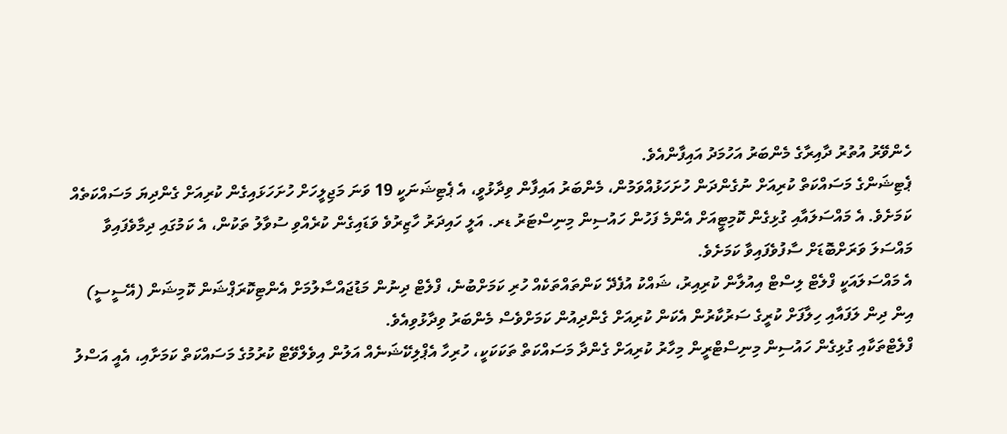ހެންވޭރު އުތުރު ދާއިރާގެ މެންބަރު އަހުމަދު އައިފާންއެވެ.
ޕެޓިޝަންގެ މަސައްކަތް ކުރިއަށް ނުގެންދަން ހުށަހަޅުއްވަމުން، މެންބަރު އައިފާން ވިދާޅުވީ، އެ ޕެޓިޝަނަކީ 19 ވަނަ މަޖިލީހަށް ހުށަހަޅައިގެން ކުރިއަށް ގެންދިޔަ މަސައްކަތެއް ކަމަށެވެ. އެ މައްސަލައާއި ގުޅިގެން ކޮމިޓީއަށް އެންމެ ފަހުން ހައުސިން މިނިސްޓަރު ޑރ. އަލީ ހައިދަރު ހާޒިރުވެ ވަޑައިގެން ކުރެއްވި ސުވާލު ތަކުން، އެ ކަމުގައި ދިމާވެފައިވާ މައްސަލަ ވަރަށްބޮޑަށް ސާފުވެފައިވާ ކަމަށެވެ.
އެ މައްސަލައަކީ ފްލެޓް ލިސްޓް އިއުލާން ކުރިއިރު، ޝައްކު އުފެދޭ ކަންތައްތަކެއް ހުރި ކަމަށްބުނެ، ފްލެޓް ދިނުން މަޑުޖައްސާލުމަށް އެންޓިކޮރަޕްޝަން ކޮމިޝަން (އޭސީސީ) އިން ދިން ލަފައާއި ހިލާފަށް ކުރީގެ ސަރުކާރުން އެކަން ކުރިއަށް ގެންދިއުން ކަމަށްވެސް މެންބަރު ވިދާޅުވިއެވެ.
ފްލެޓްތަކާއި ގުޅިގެން ހައުސިން މިނިސްޓްރީން މިހާރު ކުރިއަށް ގެންދާ މަސައްކަތް ތަކަކަކީ، ހުރިހާ އެޕްލިކޭޝަނެއް އަލުން އިވެލްވޭޓް ކުރުމުގެ މަސައްކަތް ކަމަށާއި، އެއީ އަސްލު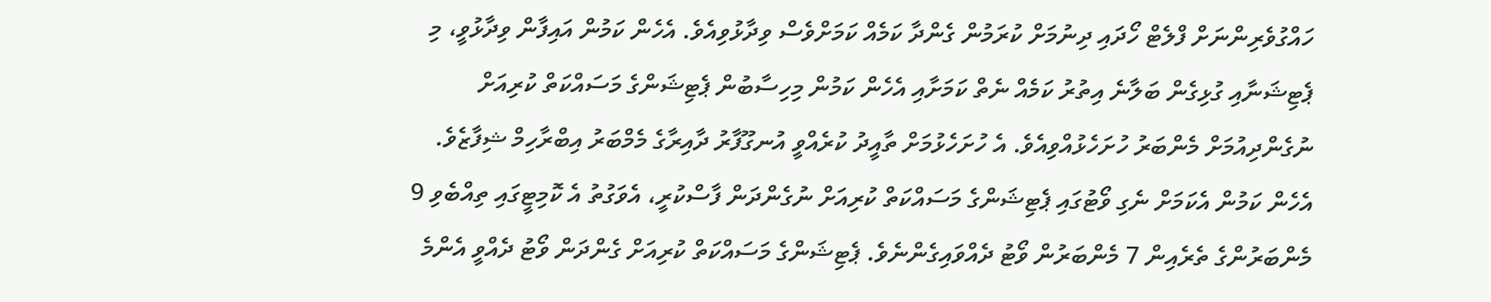ހައްގުވެރިންނަށް ފްލެޓް ހޯދައި ދިނުމަށް ކުރަމުން ގެންދާ ކަމެއް ކަމަށްވެސް ވިދާޅުވިއެވެ. އެހެން ކަމުން އައިފާން ވިދާޅުވީ، މި ޕެޓިޝަނާއި ގުޅިގެން ބަލާނެ އިތުރު ކަމެއް ނެތް ކަމަށާއި އެހެން ކަމުން މިހިސާބުން ޕެޓިޝަންގެ މަސައްކަތް ކުރިއަށް ނުގެންދިއުމަށް މެންބަރު ހުށަހެޅުއްވިއެވެ. އެ ހުށަހެޅުމަށް ތާއީދު ކުރެއްވީ އުނގޫފާރު ދާއިރާގެ މެމްބަރު އިބްރާހިމް ޝިފާޒެވެ.
އެހެން ކަމުން އެކަމަށް ނެގި ވޯޓުގައި ޕެޓިޝަންގެ މަސައްކަތް ކުރިއަށް ނުގެންދަން ފާސްކުރީ، އެވަގުތު އެ ކޮމިޓީގައި ތިއްބެވި 9 މެންބަރުންގެ ތެރެއިން 7 މެންބަރުން ވޯޓު ދެއްވައިގެންނެވެ. ޕެޓިޝަންގެ މަސައްކަތް ކުރިއަށް ގެންދަން ވޯޓު ދެއްވީ އެންމެ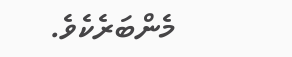މެންބަރެކެވެ.